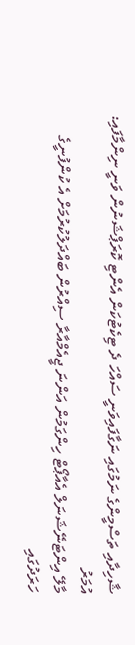ޝާހިދާއި ތަސްމީންގެ ނަމުގައި ނަގާފައިވަނީ ސައްހަ ދެ ޓިކެޓުކަން އެންޓި ކޮރަޕްޝަނުން ވަނީ ނިންމާފައި: އުމަރު
މާލޭ އިންޓަނޭޝަނަލް އެއާޕޯޓް ހިންގަމުން އަންނަ ޖީއެމްއާރާ ސިއްރުން ބައްދަލުކުރުމަށް އެ ކުންފުނީގެ ހަރަދުގައި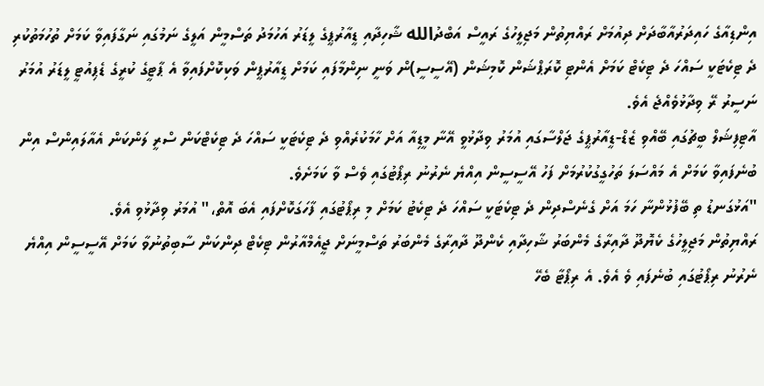އިންޑިއާގެ ހައިދަރުއާބާދަށް ދިއުމަށް ރައްޔިތުން މަޖިލީހުގެ ރައީސް އަބްދުالله ޝާހިދާއި ޑީއާރުޕީގެ ލީޑަރު އަހުމަދު ތަސްމީން އަލީގެ ނަމުގައި ނަގާފައިވާ ކަމަށް ތުހުމަތުކުރި ދެ ޓިކެޓަކީ ސައްހަ ދެ ޓިކެޓް ކަމަށް އެންޓި ކޮރަޕްޝަން ކޮމިޝަން (އޭސީސީ)ން ވަނީ ނިންމާފައި ކަމަށް ޑީއާރުޕީން ވަކިކޮށްފައިވާ އެ ޕާޓީގެ ކުރީގެ ޑެޕިއުޓީ ލީޑަރު އުމަރު ނަސީރު ރޭ ވިދާޅުވެއްޖެ އެވެ.
އާޓިފިޝަލް ބީޗުގައި ބޭއްވި ޒެޑް-ޑީއާރުޕީގެ ޖަލްސާގައި އުމަރު ވިދާޅުވީ އޭނާ މީޑިއާ އަށް ހާމަކުރެއްވި ދެ ޓިކެޓަކީ ސައްހަ ދެ ޓިކެޓްކަން ސްރީ ލަންކަން އެއާލައިންސް އިން ބުނެފައިވާ ކަމަށް އެ މައްސަލަ ތަހުގީގުކުރުމަށް ފަހު އޭސީސީން އިއްޔެ ނެރުނު ރިޕޯޓުގައި ވެސް ވާ ކަމަށެވެ.
"އަޅުގަނޑު ތި ބޭފުޅުންނާ ހަމަ އަށް ގެނެސްދިން ދެ ޓިކެޓަކީ ސައްހަ ދެ ޓިކެޓު ކަމަށް މި ރިޕޯޓުގައި ފާހަގަކޮށްފައި އެބަ އޮތް،" އުމަރު ވިދާޅުވި އެވެ.
ރައްޔިތުން މަޖިލީހުގެ ކެޔޮދޫ ދާއިރާގެ މެންބަރު ޝާހިދާއި ކެންދޫ ދާއިރާގެ މެންބަރު ތަސްމީނަށް ޖީއެމްއާރުން ޓިކެޓް ދިންކަން ސާބިތުނުވާ ކަމަށް އޭސީސީން އިއްޔެ ނެރުނު ރިޕޯޓުގައި ބުނެފައި ވެ އެވެ. އެ ރިޕޯޓާ ބެހޭ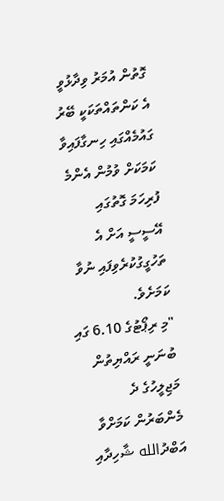ގޮތުން އުމަރު ވިދާޅުވީ އެ ކަންތައްތަކަކީ ބޭރު ގައުމެއްގައި ހިނގާފައިވާ ކަމަކަށް ވުމުން އެންމެ ފުރިހަމަ ގޮތުގައި އޭސީސީ އަށް އެ ތަހުގީގުކުރެވިފައި ނުވާ ކަމަށެވެ.
"މި ރިޕޯޓުގެ 6.10 ގައި ބުނަނީ ރައްޔިތުން މަޖިލީހުގެ ދެ މެންބަރުން ކަމަށްވާ އަބްދުالله ޝާހިދާއި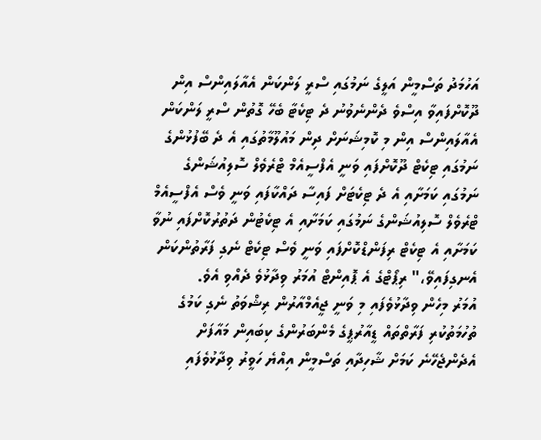އަހުމަދު ތަސްމީން އަލީގެ ނަމުގައި ސްރީ ލަންކަން އެއާލައިންސް އިން ދޫކޮށްފައިވާ އިސްވެ ދެންނެވުނު ދެ ޓިކެޓާ ބެހޭ ގޮތުން ސްރީ ލަންކަން އެއާލައިންސް އިން މި ކޮމިޝަނަށް ދިން މައުލޫމާތުގައި އެ ދެ ބޭފުޅުންގެ ނަމުގައި ޓިކެޓް ދޫކޮށްފައި ވަނީ އެފްސީއެމް ޓްރެވެލް ސޮލިއުޝަންގެ ނަމުގައި ކަމަށާއި އެ ދެ ޓިކެޓަށް ފައިސާ ދައްކާފައި ވަނީ ވެސް އެފްސީއެމް ޓްރެވެލް ސޮލިއުޝަންގެ ނަމުގައި ކަމަށާއި އެ ޓިކެޓުން ދަތުރުކޮށްފައި ނުވާ ކަމަށާއި އެ ޓިކެޓް ރިފަންޑްކޮށްފައި ވަނީ ވެސް ޓިކެޓް ނެގި ފަރާތުންކަން އެނގިފައިވޭ،" ރިޕޯޓްގެ އެ ޕޮއިންޓް އުމަރު ވިދާޅުވެ ދެއްވި އެވެ.
އުމަރު މިހެން ވިދާޅުވެފައި މި ވަނީ ޖީއެމްއާރުން ރިޝްވަތު ނެގި ކަމުގެ ތުހުމަތުކުރި ފަރާތްތައް ޑީއާރުޕީގެ މެންބަރުންގެ ކިބައިން މައާފަށް އެދެންޖެހޭނެ ކަމަށް ޝާހިދާއި ތަސްމީން އިއްޔެ ހަވީރު ވިދާޅުވެފައި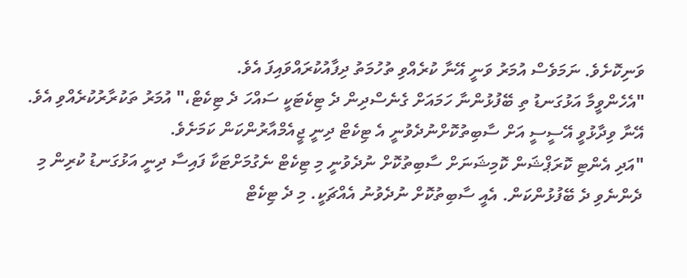ވަނިކޮށެވެ. ނަމަވެސް އުމަރު ވަނީ އޭނާ ކުރެއްވި ތުހުމަތު ދިފާއުކުރައްވައިފަ އެވެ.
"އެހެންވީމާ އަޅުގަނޑު ތި ބޭފުޅުންނާ ހަމައަށް ގެނެސްދިން ދެ ޓިކެޓަކީ ސައްހަ ދެ ޓިކެޓް،" އުމަރު ތަކުރާރުކުރެއްވި އެވެ.
އޭނާ ވިދާޅުވީ އޭސީސީ އަށް ސާބިތުކޮށްނުދެވުނީ އެ ޓިކެޓް ދިނީ ޖީއެމްއާރުންކަން ކަމަށެވެ.
"އަދި އެންޓި ކޮރަޕްޝަން ކޮމިޝަނަށް ސާބިތުކޮށް ނުދެވުނީ މި ޓިކެޓް ނެގުމަށްޓަކާ ފައިސާ ދިނީ އަޅުގަނޑު ކުރިން މި ދެންނެވި ދެ ބޭފުޅުންކަން. އެއީ ސާބިތުކޮށް ނުދެވުނު އެއްޗަކީ. މި ދެ ޓިކެޓް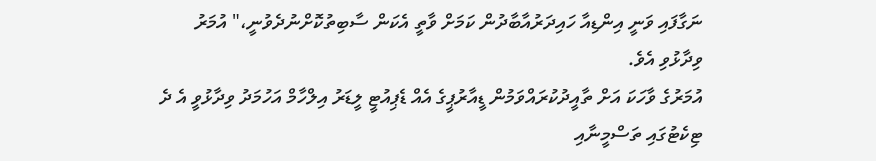ނަގާފައި ވަނީ އިންޑިއާ ހައިދަރުއާބާދުން ކަމަށް ވާތީ އެކަން ސާބިތުކޮށްނުދެވުނީ،" އުމަރު ވިދާޅުވި އެވެ.
އުމަރުގެ ވާހަކަ އަށް ތާއީދުކުރައްވަމުން ޑީއާރުޕީގެ އެއް ޑެޕިއުޓީ ލީޑަރު އިލްހާމް އަހުމަދު ވިދާޅުވީ އެ ދެ ޓިކެޓުގައި ތަސްމީނާއި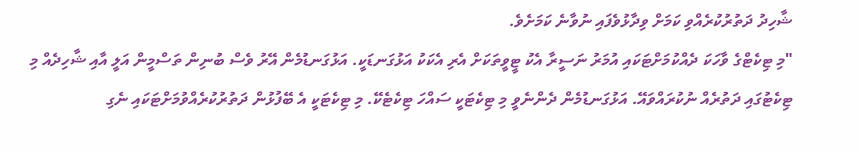ޝާހިދު ދަތުރުކުރެއްވި ކަމަށް ވިދާޅުވެފައި ނުވާނެ ކަމަށެވެ.
"މި ޓިކެޓްގެ ވާހަކަ ދެއްކުމަށްޓަކައި އުމަރު ނަސީރާ އެކު ޓީވީތަކަށް އެރި އެކަކު އަޅުގަނޑަކީ. އަޅުގަނޑުމެން އޭރު ވެސް ބުނިން ތަސްމީން އަލީ އާއި ޝާހިދެއް މި ޓިކެޓުގައި ދަތުރެއް ނުކުރައްވައޭ. އަޅުގަނޑުމެން ދެންނެވީ މި ޓިކެޓަކީ ސައްހަ ޓިކެޓެކޭ. މި ޓިކެޓަކީ އެ ބޭފުޅުން ދަތުރުކުރެއްވުމަށްޓަކައި ނެގި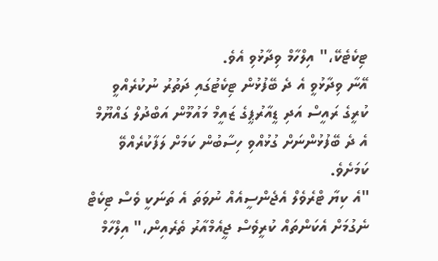ޓިކެޓެކޭ،" އިލްހާމް ވިދާޅުވި އެވެ.
އޭނާ ވިދާޅުވީ އެ ދެ ބޭފުޅުން ޓިކެޓުގައި ދަތުރު ނުކުރެއްވީ ކުރީގެ ރައީސް އަދި ޑީއާރުޕީގެ ޒައީމް މައުމޫން އަބްދުލް ގައްޔޫމް އެ ދެ ބޭފުޅުންނަށް ގުޅުއްވި ހިސާބުން ކަމަށް ލަފާކުރެއްވޭ ކަމަށެވެ.
"އެ ކިޔާ ޓްރެވެލް އެޖެންސީއެއް ނުވަތަ އެ ތަނަކީ ވެސް ޓިކެޓް ނެގުމަށް އެކަންތައް ކުރީވެސް ޖީއެމްއާރު ތެރެއިން،" އިލްހާމް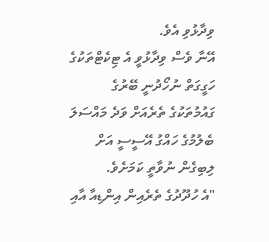ވިދާޅުވި އެވެ.
އޭނާ ވެސް ވިދާޅުވީ އެ ޓިކެޓްތަކުގެ ހަގީގަތް ނުހޯދުނީ ބޭރުގެ ގައުމުތަކުގެ ތެރެއަށް ވަދެ މައްސަލަ ބެލުމުގެ ހައްގު އޭސީސީ އަށް ލިބިގެން ނުވާތީ ކަމަށެވެ.
"އެ ހުދޫދުގެ ތެރެއިން އިންޑިއާ އާއި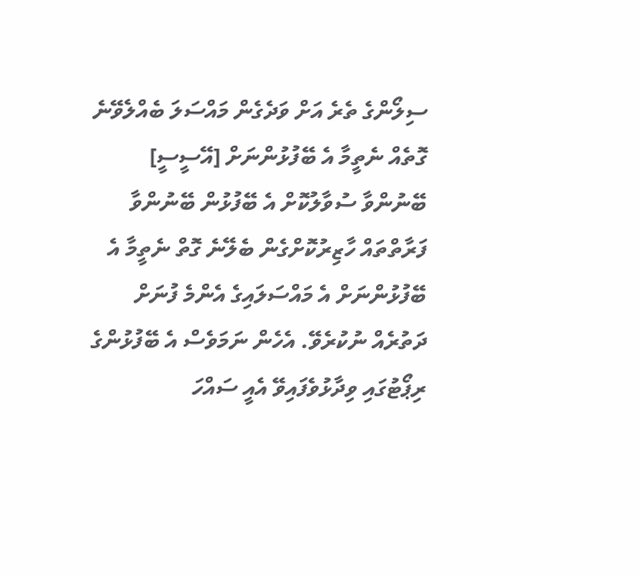ސިލޯންގެ ތެރެ އަށް ވަދެގެން މައްސަލަ ބެއްލެވޭނެ ގޮތެއް ނެތީމާ އެ ބޭފުޅުންނަށް [އޭސީސީ] ބޭނުންވާ ސުވާލުކޮށް އެ ބޭފުޅުން ބޭނުންވާ ފަރާތްތައް ހާޒިރުކޮށްގެން ބެލޭނެ ގޮތް ނެތީމާ އެ ބޭފުޅުންނަށް އެ މައްސަލައިގެ އެންމެ ފުނަށް ދަތުރެއް ނުކުރެވޭ. އެހެން ނަމަވެސް އެ ބޭފުޅުންގެ ރިޕޯޓުގައި ވިދާޅުވެފައިވޭ އެއީ ސައްހަ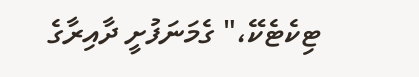ޓިކެޓެކޭ،" ގެމަނަފުށީ ދާއިރާގެ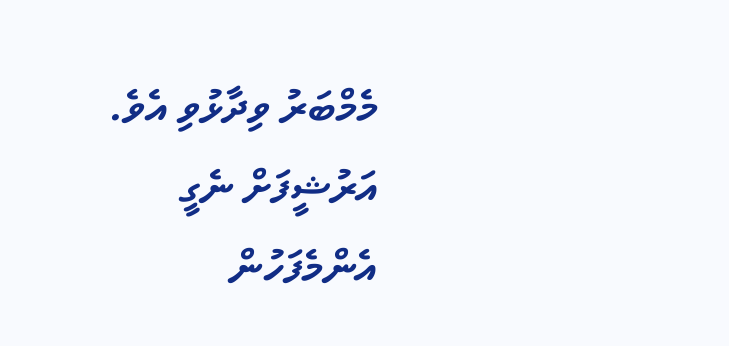މެމްބަރު ވިދާޅުވި އެވެ.
އަރުޝީފަށް ނެގީ
އެންމެފަހުން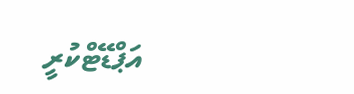އަޕްޑޭޓްކުރީ